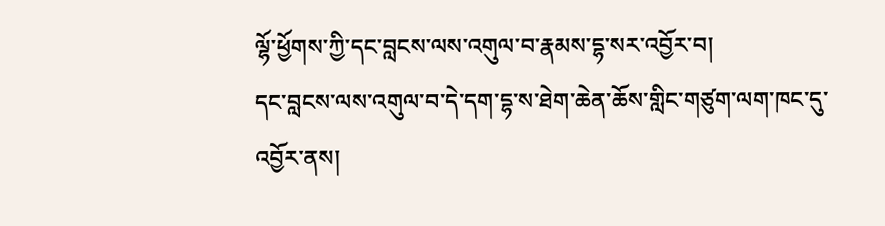ལྷོ་ཕྱོགས་ཀྱི་དང་བླངས་ལས་འགུལ་བ་རྣམས་དྷ་སར་འབྱོར་བ།
དང་བླངས་ལས་འགུལ་བ་དེ་དག་དྷ་ས་ཐེག་ཆེན་ཆོས་གླིང་གཙུག་ལག་ཁང་དུ་འབྱོར་ནས།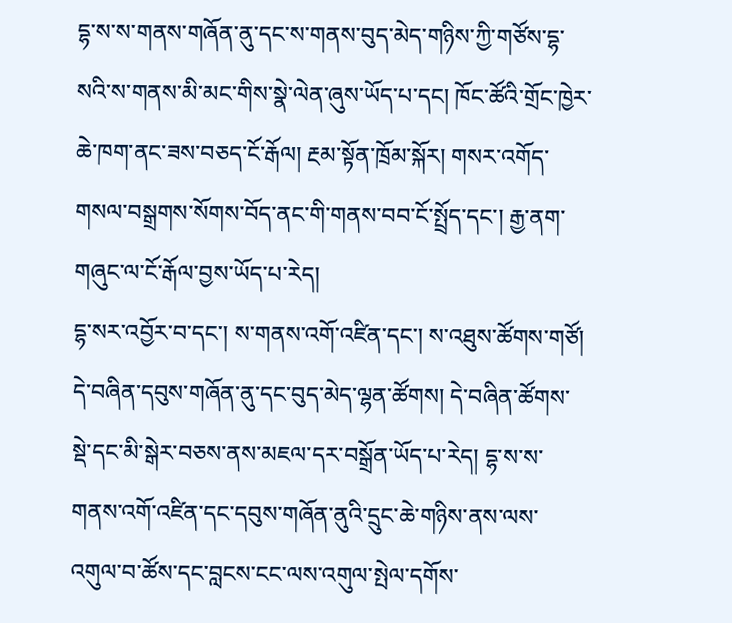དྷ་ས་ས་གནས་གཞོན་ནུ་དང་ས་གནས་བུད་མེད་གཉིས་ཀྱི་གཙོས་དྷ་སའི་ས་གནས་མི་མང་གིས་སྣེ་ལེན་ཞུས་ཡོད་པ་དང། ཁོང་ཚོའི་གྲོང་ཁྱེར་ཆེ་ཁག་ནང་ཟས་བཅད་ངོ་རྒོལ། རྔམ་སྟོན་ཁྲོམ་སྐོར། གསར་འགོད་གསལ་བསྒྲགས་སོགས་བོད་ནང་གི་གནས་བབ་ངོ་སྤྲོད་དང་། རྒྱ་ནག་གཞུང་ལ་ངོ་རྒོལ་བྱས་ཡོད་པ་རེད།
དྷ་སར་འབྱོར་བ་དང་། ས་གནས་འགོ་འཛིན་དང་། ས་འཐུས་ཚོགས་གཙོ། དེ་བཞིན་དབུས་གཞོན་ནུ་དང་བུད་མེད་ལྷན་ཚོགས། དེ་བཞིན་ཚོགས་སྡེ་དང་མི་སྒེར་བཅས་ནས་མཇལ་དར་བསྒྲོན་ཡོད་པ་རེད། དྷ་ས་ས་གནས་འགོ་འཛིན་དང་དབུས་གཞོན་ནུའི་དྲུང་ཆེ་གཉིས་ནས་ལས་འགུལ་བ་ཚོས་དང་བླངས་ངང་ལས་འགུལ་སྤེལ་དགོས་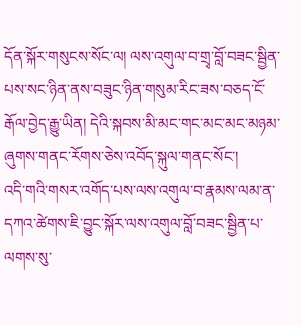དོན་སྐོར་གསུངས་སོང་ལ། ལས་འགུལ་བ་གྲྭ་བློ་བཟང་སྦྱིན་པས་སང་ཉིན་ནས་བཟུང་ཉིན་གསུམ་རིང་ཟས་བཅད་ངོ་རྒོལ་བྱེད་རྒྱུ་ཡིན། དེའི་སྐབས་མི་མང་གང་མང་མང་མཉམ་ཞུགས་གནང་རོགས་ཅེས་འབོད་སྐུལ་གནང་སོང་།
འདི་གའི་གསར་འགོད་པས་ལས་འགུལ་བ་རྣམས་ལམ་ན་དཀའ་ཚེགས་ཇི་བྱུང་སྐོར་ལས་འགུལ་བློ་བཟང་སྦྱིན་པ་ལགས་སུ་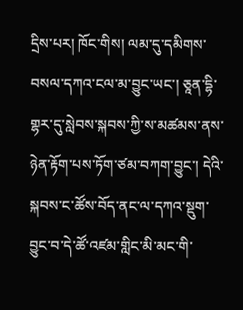དྲིས་པར། ཁོང་གིས། ལམ་དུ་དམིགས་བསལ་དཀའ་ངལ་མ་བྱུང་ཡང་། ཅཱན་དྷི་གྷར་དུ་སླེབས་སྐབས་ཀྱི་ས་མཚམས་ནས་ཉེན་རྟོག་པས་ཏོག་ཙམ་བཀག་བྱུང་། དེའི་སྐབས་ང་ཚོས་བོད་ནང་ལ་དཀའ་སྡུག་བྱུང་བ་དེ་ཚོ་འཛམ་གླིང་མི་མང་གི་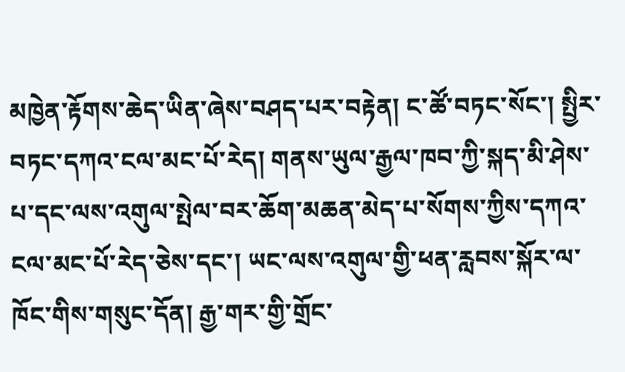མཁྱེན་རྟོགས་ཆེད་ཡིན་ཞེས་བཤད་པར་བརྟེན། ང་ཚོ་བཏང་སོང་། སྤྱིར་བཏང་དཀའ་ངལ་མང་པོ་རེད། གནས་ཡུལ་རྒྱལ་ཁབ་ཀྱི་སྐད་མི་ཤེས་པ་དང་ལས་འགུལ་སྤེལ་བར་ཆོག་མཆན་མེད་པ་སོགས་ཀྱིས་དཀའ་ངལ་མང་པོ་རེད་ཅེས་དང་། ཡང་ལས་འགུལ་གྱི་ཕན་རླབས་སྐོར་ལ་ཁོང་གིས་གསུང་དོན། རྒྱ་གར་གྱི་གྲོང་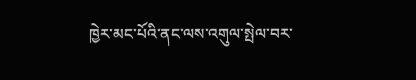ཁྱེར་མང་པོའི་ནང་ལས་འགུལ་སྤེལ་བར་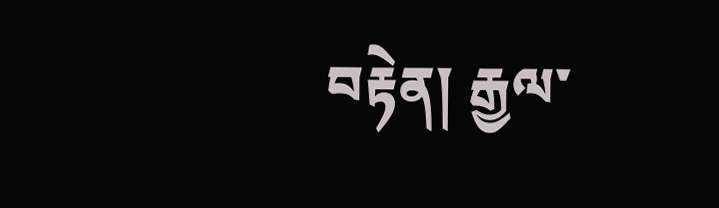བརྟེན། རྒྱལ་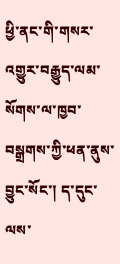ཕྱི་ནང་གི་གསར་འགྱུར་བརྒྱུད་ལམ་སོགས་ལ་ཁྱབ་བསྒྲགས་ཀྱི་ཕན་ནུས་བྱུང་སོང་། ད་དུང་ལས་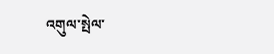འགུལ་སྤེལ་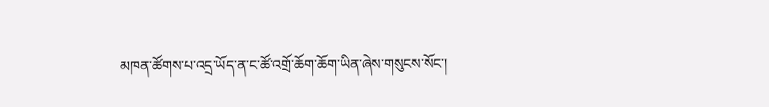མཁན་ཚོགས་པ་འདྲ་ཡོད་ན་ང་ཚོ་འགྲོ་ཆོག་ཆོག་ཡིན་ཞེས་གསུངས་སོང་།